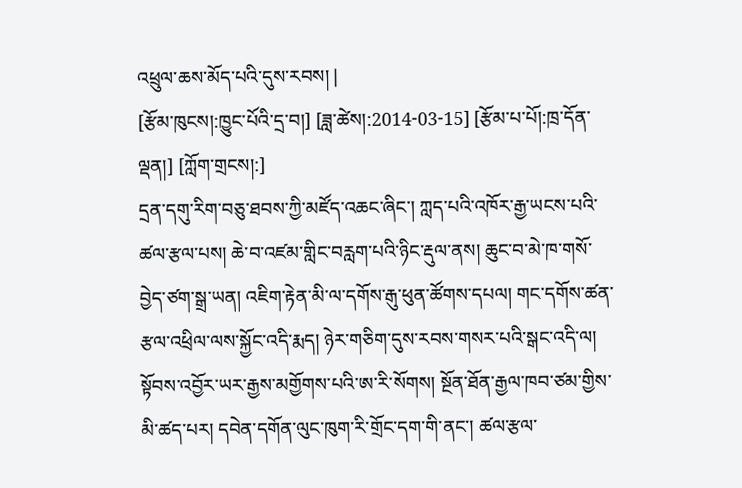འཕྲུལ་ཆས་མོད་པའི་དུས་རབས། |
[རྩོམ་ཁུངས།:ཁྱུང་པོའི་དྲ་བ།] [ཟླ་ཚེས།:2014-03-15] [རྩོམ་པ་པོ།:ཁྲ་དོན་ལྡན།] [ཀློག་གྲངས།:]
དྲན་དགུ་རིག་བཅུ་ཐབས་ཀྱི་མཛོད་འཆང་ཞིང་། ཀླད་པའི་འཁོར་རྒྱ་ཡངས་པའི་ཚལ་རྩལ་པས། ཆེ་བ་འཛམ་གླིང་བརླག་པའི་ཉིང་རྡུལ་ནས། ཆུང་བ་མེ་ཁ་གསོ་བྱེད་ཙག་སྒྲ་ཡན། འཇིག་རྟེན་མི་ལ་དགོས་རྒུ་ཕུན་ཚོགས་དཔལ། གང་དགོས་ཚན་རྩལ་འཕྲིལ་ལས་སྐྱོང་འདི་རྨད། ཉེར་གཅིག་དུས་རབས་གསར་པའི་སྒང་འདི་ལ། སྟོབས་འབྱོར་ཡར་རྒྱས་མགྱོགས་པའི་ཨ་རི་སོགས། སྔོན་ཐོན་རྒྱལ་ཁབ་ཙམ་གྱིས་མི་ཚད་པར། དབེན་དགོན་ལུང་ཁུག་རི་གྲོང་དག་གི་ནང་། ཚལ་རྩལ་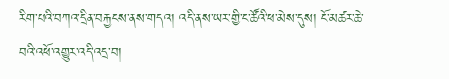རིག་པའི་བཀའ་དྲིན་བརྐྱངས་ནས་གདའ། འདི་ནས་ཡར་གྱི་ང་ཚོའི་ཕ་མེས་དུས། ངོ་མཚར་ཆེ་བའི་འཕོ་འགྱུར་འདི་འདྲ་བ།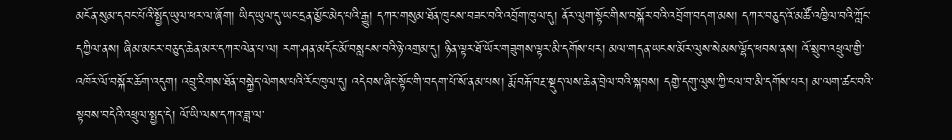མངོན་སུམ་དབང་པོའི་སྤྱོད་ཡུལ་ཕར་ལ་ཞོག། ཡིད་ཡུལ་དུ་ཡང་དྲན་མྱོང་མེད་པའི་རྒྱུ། དཀར་གསུམ་ཐོན་ཁུངས་བཟང་བའི་འབྲོག་ཁུལ་དུ། ནོར་ལུག་སྟོང་གིས་བསྐོར་བའི་འབྲོག་བདག་མས། དཀར་བཅུད་འོ་མཚོ་འཁྱིལ་བའི་ཀློང་དཀྱིལ་ནས། ཞིམ་མངར་བཅུད་ཆེན་མར་དཀར་ལེན་པ་ལ། རག་ཤན་མདོང་མོ་བསླངས་བའི་ཉེ་འགྲམ་དུ། ཉིན་ལྟར་ཐོ་ཡོར་གཟུགས་ལྟར་མི་དགོས་པར། མལ་གདན་ཡངས་མོར་ལུས་སེམས་ལྷོད་ཕབས་ནས། འོ་སྲུབ་འཕྲུལ་གྱི་འཁོར་ལོ་བསྐོར་ཆོག་འདུག། འབྲུ་རིགས་ཐོན་བསྐྱེད་ལེགས་པའི་རོང་ཁུལ་དུ། འདེབས་ཞིང་སྟོང་གི་བདག་པོ་སོ་ནམ་པས། རྨོ་བརྐོ་བརྔ་སྡུད་ལས་ཆེན་བྲེལ་བའི་སྐབས། དགྱེ་དགུ་ལུས་ཀྱི་ངལ་བ་མི་དགོས་པར། མ་ལག་ཚང་བའི་སྟབས་བདེའི་འཕྲུལ་སྤྱད་དེ། ལོ་ཡི་ལས་དཀའ་ཟླ་ལ་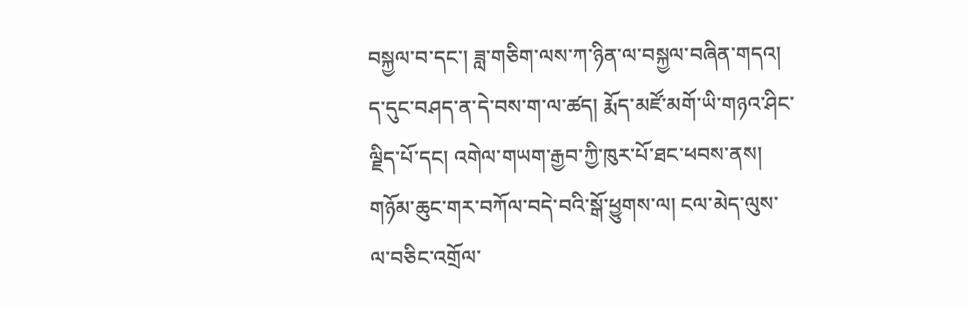བསྐྱལ་བ་དང་། ཟླ་གཅིག་ལས་ཀ་ཉིན་ལ་བསྐྱལ་བཞིན་གདའ། ད་དུང་བཤད་ན་དེ་བས་ག་ལ་ཚད། རྨོད་མཛོ་མགོ་ཡི་གཉའ་ཤིང་ལྗིད་པོ་དང། འགེལ་གཡག་རྒྱབ་ཀྱི་ཁུར་པོ་ཐང་ཕབས་ནས། གཉོམ་ཆུང་གར་བཀོལ་བདེ་བའི་སྒོ་ཕྱུགས་ལ། ངལ་མེད་ལུས་ལ་བཅིང་འགྲོལ་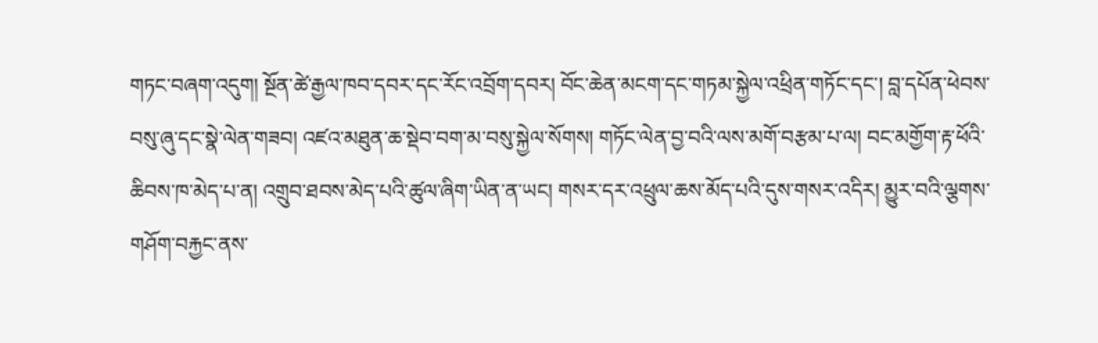གཏང་བཞག་འདུག། སྔོན་ཚེ་རྒྱལ་ཁབ་དབར་དང་རོང་འབྲོག་དབར། བོང་ཆེན་མངག་དང་གཏམ་སྐྱེལ་འཕྲིན་གཏོང་དང་། བླ་དཔོན་ཕེབས་བསུ་ཞུ་དང་སྣེ་ལེན་གཟབ། འཛའ་མཐུན་ཆ་སྡེབ་བག་མ་བསུ་སྐྱེལ་སོགས། གཏོང་ལེན་བྱ་བའི་ལས་མགོ་བརྩམ་པ་ལ། བང་མགྱོག་རྟ་ཕོའི་ཆིབས་ཁ་མེད་པ་ན། འགྲུབ་ཐབས་མེད་པའི་ཚུལ་ཞིག་ཡིན་ན་ཡང། གསར་དར་འཕྲུལ་ཆས་མོད་པའི་དུས་གསར་འདིར། མྱུར་བའི་ལྕགས་གཤོག་བརྐྱང་ནས་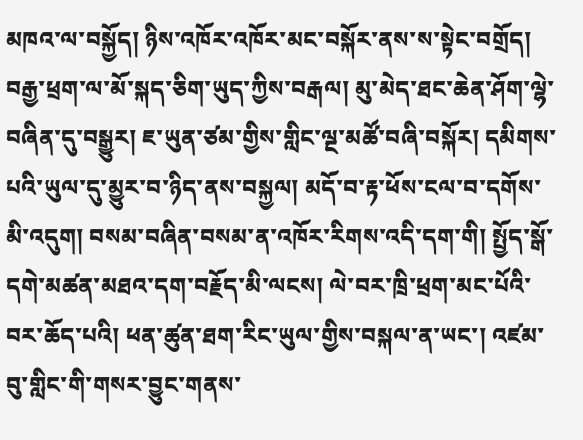མཁའ་ལ་བསྐྱོད། ཉིས་འཁོར་འཁོར་མང་བསྐོར་ནས་ས་སྟེང་བགྲོད། བརྒྱ་ཕྲག་ལ་མོ་སྐད་ཅིག་ཡུད་ཀྱིས་བརྒལ། མུ་མེད་ཐང་ཆེན་ཤོག་ལྷེ་བཞིན་དུ་བསྒྱུར། ཇ་ཡུན་ཙམ་གྱིས་གླིང་ལྔ་མཚོ་བཞི་བསྐོར། དམིགས་པའི་ཡུལ་དུ་མྱུར་བ་ཉིད་ནས་བསྐྱལ། མདོ་བ་རྟ་ཕོས་ངལ་བ་དགོས་མི་འདུག། བསམ་བཞིན་བསམ་ན་འཁོར་རིགས་འདི་དག་གི། སྤྱོད་སྒོ་དགེ་མཚན་མཐའ་དག་བརྗོད་མི་ལངས། ལེ་བར་ཁྲི་ཕྲག་མང་པོའི་བར་ཆོད་པའི། ཕན་ཚུན་ཐག་རིང་ཡུལ་གྱིས་བསྐལ་ན་ཡང་། འཛམ་བུ་གླིང་གི་གསར་བྱུང་གནས་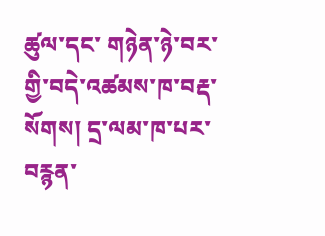ཚུལ་དང་ གཉེན་ཉེ་བར་གྱི་བདེ་འཚམས་ཁ་བརྡ་སོགས། དྲ་ལམ་ཁ་པར་བརྙན་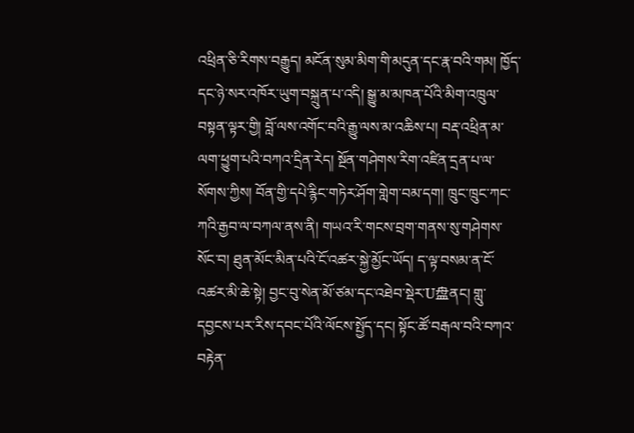འཕྲིན་ཅི་རིགས་བརྒྱུད། མངོན་སུམ་མིག་གི་མདུན་དང་རྣ་བའི་གམ། ཁྱོད་དང་ཉེ་སར་འཁོར་ཡུག་བསྐྲུན་པ་འདི། སྒྱུ་མ་མཁན་པོའི་མིག་འཁྲུལ་བསྟན་ལྟར་གྱི། བློ་ལས་འགོང་བའི་རྒྱུ་ལས་མ་འཆིས་པ། བརྡ་འཕྲིན་མ་ལག་ཕྱུག་པའི་བཀའ་དྲིན་རེད། སྔོན་གཤེགས་རིག་འཛིན་དྲན་པ་ལ་སོགས་ཀྱིས། བོན་གྱི་དཔེ་རྙིང་གཏེར་ཤོག་གླེག་བམ་དག། ཁྲུང་ཁྲུང་ཀང་ཀའི་རྒྱབ་ལ་བཀལ་ནས་ནི། གཡའ་རི་གངས་བྲག་གནས་སུ་གཤེགས་སོང་བ། ཐུན་མོང་མིན་པའི་ངོ་འཚར་སྐྱེ་མྱོང་ཡོད། ད་ལྟ་བསམ་ན་ངོ་འཚར་མི་ཆེ་སྟེ། བྱང་བུ་སེན་མོ་ཙམ་དང་འཐེབ་སྡེར་U盘ནང། གླུ་དབྱངས་པར་རིས་དབང་པོའི་ལོངས་སྤྱོད་དང། སྟོང་ཚོ་བརྒལ་བའི་བཀའ་བརྟེན་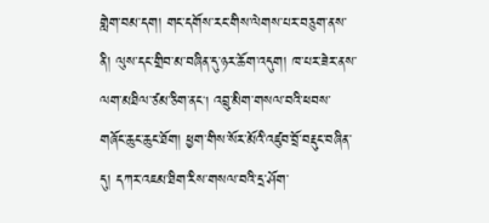གླེག་བམ་དག། གང་དགོས་རང་གིས་ལེགས་པར་བཅུག་ནས་ནི། ལུས་དང་གྲིབ་མ་བཞིན་དུ་ཉར་ཆོག་འདུག། ཁ་པར་ཟེར་ནས་ལག་མཐིལ་ཙམ་ཅིག་ནང། འབྲུ་མིག་གསལ་བའི་ཕབས་གཞོང་ཆུང་ཆུང་ཐོག། ཕྱག་གིས་སོར་མོའི་འཛུབ་བྲོ་བརྡུང་བཞིན་དུ། དཀར་འཇམ་ཐིག་རིས་གསལ་བའི་དྲ་ཤོག་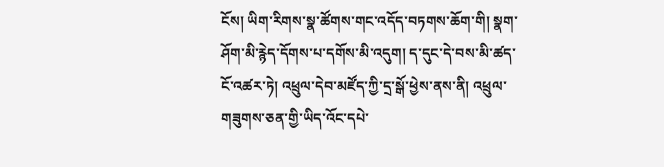ངོས། ཡིག་རིགས་སྣ་ཚོགས་གང་འདོད་བཏགས་ཆོག་གི། སྣག་ཤོག་མི་རྙེད་དོགས་པ་དགོས་མི་འདུག། ད་དུང་དེ་བས་མི་ཚད་ངོ་འཚར་ཏེ། འཕྲུལ་དེབ་མཛོད་ཀྱི་དྲ་སྒོ་ཕྱེས་ནས་ནི། འཕྲུལ་གཟུགས་ཅན་གྱི་ཡིད་འོང་དཔེ་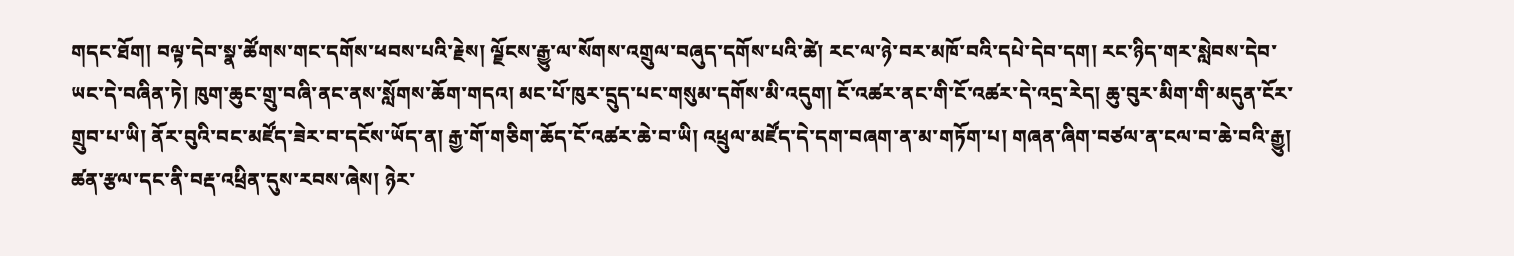གདང་ཐོག། བལྟ་དེབ་སྣ་ཚོགས་གང་དགོས་ཕབས་པའི་རྗེས། ལྗོངས་རྒྱུ་ལ་སོགས་འགྲུལ་བཞུད་དགོས་པའི་ཚེ། རང་ལ་ཉེ་བར་མཁོ་བའི་དཔེ་དེབ་དག། རང་ཉིད་གར་སླེབས་དེབ་ཡང་དེ་བཞིན་ཏེ། ཁུག་ཆུང་གྲུ་བཞི་ནང་ནས་སློགས་ཆོག་གདའ། མང་པོ་ཁུར་དྲུད་པང་གསུམ་དགོས་མི་འདུག། ངོ་འཚར་ནང་གི་ངོ་འཚར་དེ་འདྲ་རེད། ཆུ་བུར་མིག་གི་མདུན་ངོར་གྲུབ་པ་ཡི། ནོར་བུའི་བང་མཛོད་ཟེར་བ་དངོས་ཡོད་ན། རྒྱ་གོ་གཅིག་ཆོད་ངོ་འཚར་ཆེ་བ་ཡི། འཕྲུལ་མཛོད་དེ་དག་བཞག་ན་མ་གཏོག་པ། གཞན་ཞིག་བཙལ་ན་ངལ་བ་ཆེ་བའི་རྒྱུ། ཚན་རྩལ་དང་ནི་བརྡ་འཕྲིན་དུས་རབས་ཞེས། ཉེར་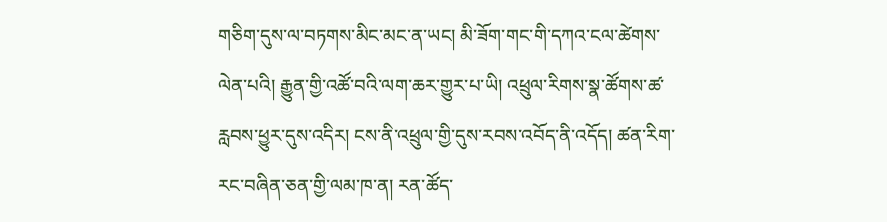གཅིག་དུས་ལ་བཏགས་མིང་མང་ན་ཡང། མི་ཟོག་གང་གི་དཀའ་ངལ་ཚེགས་ལེན་པའི། རྒྱུན་གྱི་འཚོ་བའི་ལག་ཆར་གྱུར་པ་ཡི། འཕྲུལ་རིགས་སྣ་ཚོགས་ཚ་རླབས་ཕྱུར་དུས་འདིར། ངས་ནི་འཕྲུལ་གྱི་དུས་རབས་འབོད་ནི་འདོད། ཚན་རིག་རང་བཞིན་ཅན་གྱི་ལམ་ཁ་ན། རན་ཚོད་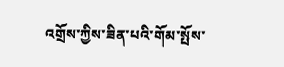འགྲོས་ཀྱིས་ཟིན་པའི་གོམ་སྤོས་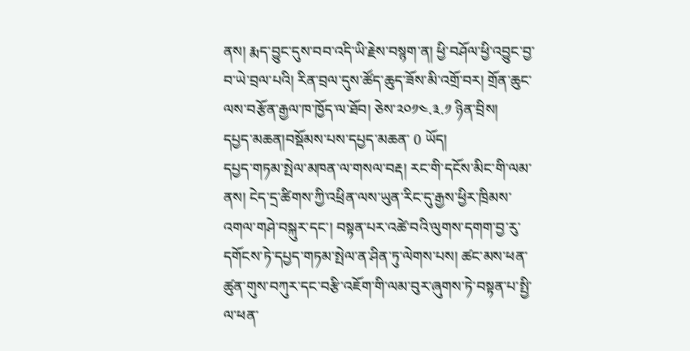ནས། རྨད་བྱུང་དུས་བབ་འདི་ཡི་རྗེས་བསྙག་ན། ཕྱི་བཤོལ་ཕྱི་འབྱུང་བྱ་བ་ཡེ་བྲལ་པའི། རིན་བྲལ་དུས་ཚོད་ཆུད་ཟོས་མི་འགྲོ་བར། གྲོན་ཆུང་ལས་བརྩོན་རྒྱལ་ཁ་ཁྱོད་ལ་ཐོབ། ཅེས་༢༠༡༤.༣.༡ ཉིན་བྲིས།
དཔྱད་མཆན།བསྡོམས་པས་དཔྱད་མཆན་ 0 ཡོད།
དཔྱད་གཏམ་སྤེལ་མཁན་ལ་གསལ་བརྡ། རང་གི་དངོས་མིང་གི་ལམ་ནས། ངེད་དྲ་ཚིགས་ཀྱི་འཕྲིན་ལས་ཡུན་རིང་དུ་རྒྱས་ཕྱིར་ཁྲིམས་འགལ་གཤེ་བསྐུར་དང་། བསྟན་པར་འཚེ་བའི་ལུགས་དགག་བྱ་རུ་དགོངས་ཏེ་དཔྱད་གཏམ་སྤེལ་ན་ཤིན་ཏུ་ལེགས་པས། ཚང་མས་ཕན་ཚུན་གུས་བཀུར་དང་བརྩི་འཇོག་གི་ལམ་བུར་ཞུགས་ཏེ་བསྟན་པ་སྤྱི་ལ་ཕན་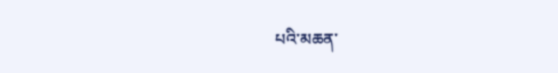པའི་མཆན་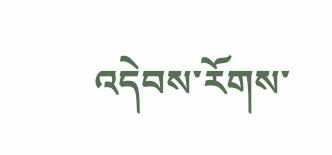འདེབས་རོགས་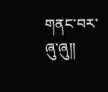གནང་བར་ཞུ་ཞུ།།